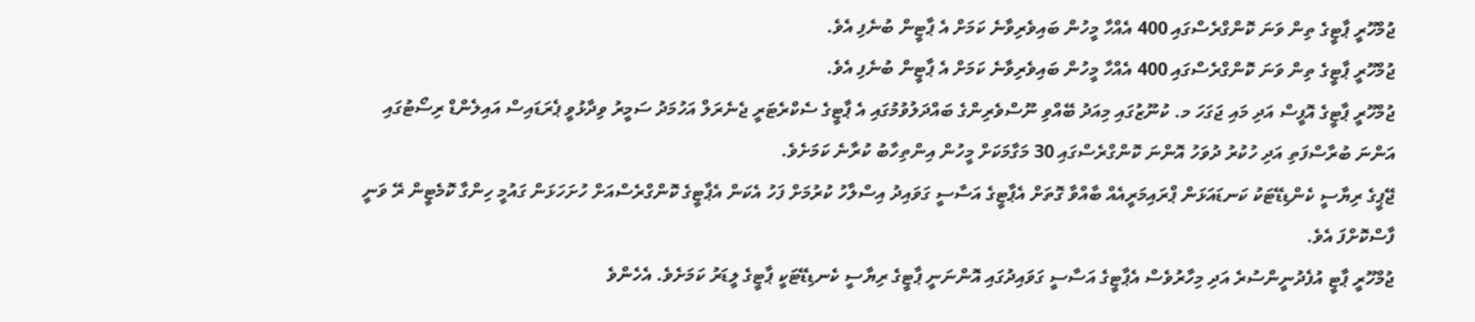ޖުމްހޫރީ ޕާޓީގެ ތިން ވަނަ ކޮންގްރެސްގައި 400 އެއްހާ މީހުން ބައިވެރިވާނެ ކަމަށް އެ ޕާޓީން ބުނެފި އެވެ.
ޖުމްހޫރީ ޕާޓީގެ ތިން ވަނަ ކޮންގްރެސްގައި 400 އެއްހާ މީހުން ބައިވެރިވާނެ ކަމަށް އެ ޕާޓީން ބުނެފި އެވެ.
ޖުމްހޫރީ ޕާޓީގެ އޮފީސް އަދި މައި ޖަގަހަ މ. ކުނޫޒުގައި މިއަދު ބޭއްވި ނޫސްވެރިންގެ ބައްދަލުވުމުގައި އެ ޕާޓީގެ ސެކްރެޓަރީ ޖެނެރަލް އަހުމަދު ސަމީރު ވިދާޅުވީ ޕެރަޑައިސް އައިލެންޑް ރިސޯޓުގައި އަންނަ ބުރާސްފަތި އަދި ހުކުރު ދުވަހު އޮންނަ ކޮންގްރެސްގައި 30 މަގާމަކަށް މީހުން އިންތިހާބު ކުރާނެ ކަމަށެވެ.
ޖޭޕީގެ ރިޔާސީ ކެންޑިޑޭޓަކު ކަނޑައަޅަން ޕްރައިމަރީއެއް ބާއްވާ ގޮތަށް އެޕާޓީގެ އަސާސީ ގަވައިދު އިސްލާހު ކުރުމަށް ފަހު އެކަން އެޕާޓީގެ ކޮންގްރެސްއަށް ހުށަހަޅަން ގައުމީ ހިންގާ ކޮމެޓީން ރޭ ވަނީ ފާސްކޮށްފަ އެވެ.
ޖުމްހޫރީ ޕާޓީ އުފެދުނީންސުރެ އަދި މިހާރުވެސް އެޕާޓީގެ އަސާސީ ގަވައިދުގައި އޮންނަނީ ޕާޓީގެ ރިޔާސީ ކެނޑިޑޭޓަކީ ޕާޓީގެ ލީޑަރު ކަމަށެވެ. އެހެންވެ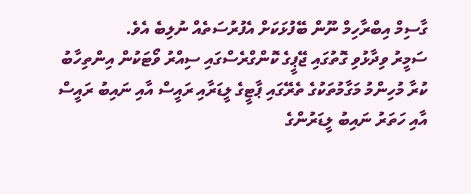ގާސިމް އިބްރާހިމް ނޫން ބޭފުޅަކަށް އެފުރުސަތެއް ނުލިބެ އެވެ.
ސަމީރު ވިދާޅުވި ގޮތުގައި ޖޭޕީގެ ކޮންގްރެސްގައި ސިއްރު ވޯޓަކުން އިންތިހާބު ކުރާ މުހިންމު މަގާމުތަކުގެ ތެރޭގައި ޕާޓީގެ ލީޑަރާއި ރައީސް އާއި ނައިބު ރައީސް އާއި ހަތަރު ނައިބު ލީޑަރުންގެ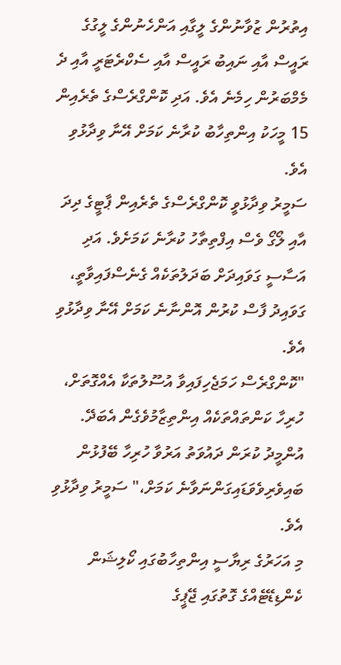އިތުރުން ޒުވާނުންގެ ލީގާއި އަންހެނުންގެ ލީގުގެ ރައީސް އާއި ނައިބު ރައީސް އާއި ސެކްރެޓަރީ އާއި ދެ މެމްބަރުން ހިމެނެ އެވެ. އަދި ކޮންގްރެސްގެ ތެރެއިން 15 މީހަކު އިންތިހާބު ކުރާނެ ކަމަށް އޭނާ ވިދާޅުވި އެވެ.
ސަމީރު ވިދާޅުވީ ކޮންގްރެސްގެ ތެރެއިން ޕާޓީގެ ދިދަ އާއި ލޯގޯ ވެސް އިފްތިތާހު ކުރާނެ ކަމަށެވެ. އަދި އަސާސީ ގަވައިދަށް ބަދަލުތަކެއް ގެނެސްފައިވާތީ، ގަވައިދު ފާސް ކުރުން އޮންނާނެ ކަމަށް އޭނާ ވިދާޅުވި އެވެ.
"ކޮންގްރެސް ހަމަޖެހިފައިވާ އުސޫލުތަކާ އެއްގޮތަށް، ހުރިހާ ކަންތައްތަކެއް އިންތިޒާމުވެގެން އެބަދޭ. އުންމީދު ކުރަން ދައުވަތު އަރުވާ ހުރިހާ ބޭފުޅުން ބައިވެރިވެވަޑައިގަންނަވާނެ ކަމަށް،" ސަމީރު ވިދާޅުވި އެވެ.
މި އަހަރުގެ ރިޔާސީ އިންތިހާބުގައި ކޯލިޝަން ކެންޑިޑޭޓެއްގެ ގޮތުގައި ޖޭޕީގެ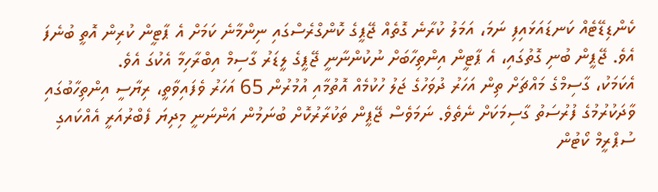ކެންޑިޑޭޓެއް ކަނޑައަޅައިފި ނަމަ، އަމަލު ކުރާނެ ގޮތެއް ޖޭޕީގެ ކޮންގްރެސްގައި ނިންމާނެ ކަމަށް އެ ޕާޓީން ކުރިން އޮތީ ބުނެފަ އެވެ. ޖޭޕީން ބުނި ގޮތުގައި، އެ ޕާޓީން އިންތިހާބަށް ނުކުންނާނީ ޖޭޕީގެ ލީޑަރު ގާސިމް އިބްރާހިމާ އެކުގަ އެވެ.
އެކަމަކު، ގާސިމްގެ މައްޗަށް ތިން އަހަރު ދުވަހުގެ ޖަލު ހުކުމެއް އޮތުމާއި އުމުރުން 65 އަހަރު ވެފައިވާތީ، ރިޔާސީ އިންތިހާބުގައި ވާދަކުރުމުގެ ފުރުސަތު ގާސިމަކަށް ނެތެވެ. ނަމަވެސް ޖޭޕީން ތަކުރާރުކޮށް ބުނަމުން އަންނަނީ މިދިޔަ ފެބްރުއަރީ އެއްކައގި ސުޕްރީމް ކޯޓުން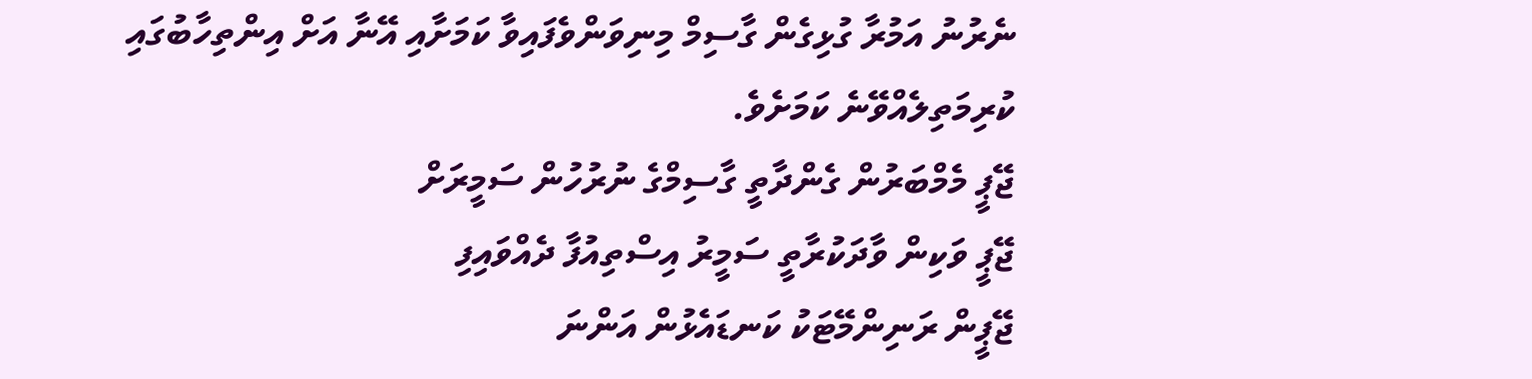ނެރުނު އަމުރާ ގުޅިގެން ގާސިމް މިނިވަންވެފައިވާ ކަމަށާއި އޭނާ އަށް އިންތިހާބުގައި ކުރިމަތިލެއްވޭނެ ކަމަށެވެ.
ޖޭޕީ މެމްބަރުން ގެންދާތީ ގާސިމްގެ ނުރުހުން ސަމީރަށް
ޖޭޕީ ވަކިން ވާދަކުރާތީ ސަމީރު އިސްތިއުފާ ދެއްވައިފި
ޖޭޕީން ރަނިންމޭޓަކު ކަނޑައެޅުން އަންނަ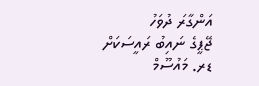އަންގާރަ ދުވަހު
ޖޭޕީގެ ނައިބު ރައީސަކަށް ޑރ. މައުސޫމް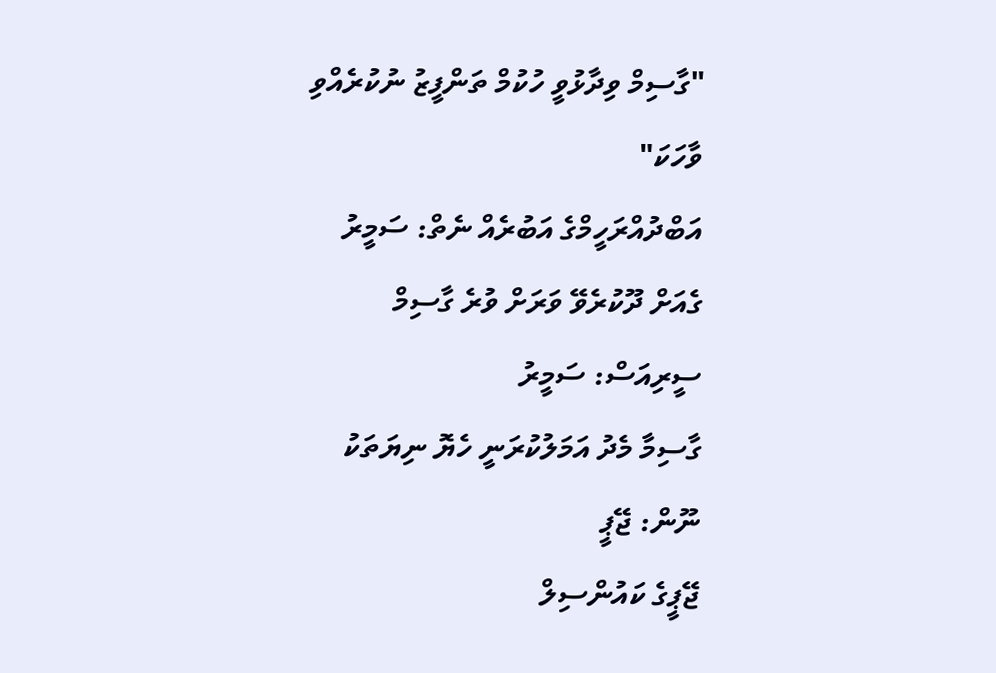"ގާސިމް ވިދާޅުވީ ހުކުމް ތަންފީޒު ނުކުރެއްވި ވާހަކަ"
އަބްދުއްރަހީމްގެ އަބުރެއް ނެތް: ސަމީރު
ގެއަށް ދޫކުރެވޭ ވަރަށް ވުރެ ގާސިމް ސީރިއަސް: ސަމީރު
ގާސިމާ މެދު އަމަލުކުރަނީ ހެޔޮ ނިޔަތަކު ނޫން: ޖޭޕީ
ޖޭޕީގެ ކައުންސިލް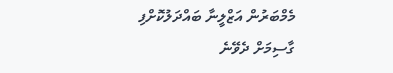މެމްބަރުން އަޒްލީނާ ބައްދަލުކޮށްފި
ގާސިމަށް ދެވޭނެ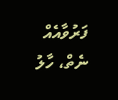ފަރުވާއެއް ނެތް، ހާލު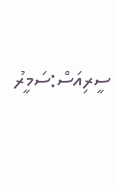ސީރިއަސް:ސަމީރު